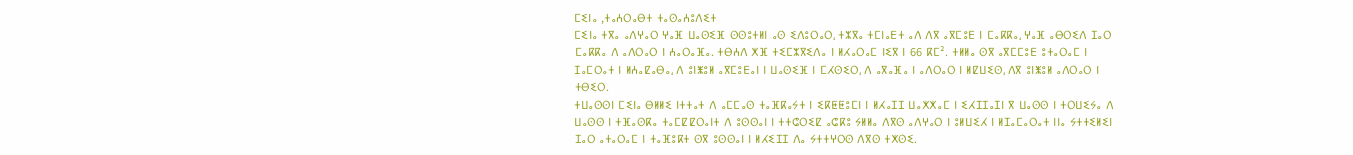ⵎⵉⵏⴰ ,ⵜⴰⵄⵔⴰⴱⵜ ⵜⴰⵙⴰⵄⵓⴷⵉⵜ
ⵎⵉⵏⴰ ⵜⴳⴰ ⴰⴷⵖⴰⵔ ⵖⴰⴼ ⵡⴰⵙⵉⴼ ⵙⵙⵓⵜⵍⵏ ⴰⵙ ⵉⴷⵓⵔⴰⵔ، ⵜⵣⴳⴰ ⵜⵎⵏⴰⴹⵜ ⴰⴷ ⴷⴳ ⴰⴳⵎⵓⴹ ⵏ ⵎⴰⴽⴽⴰ، ⵖⴰⴼ ⴰⴱⵔⵉⴷ ⵊⴰⵔ ⵎⴰⴽⴽⴰ ⴷ ⴰⴷⵔⴰⵔ ⵏ ⵄⴰⵔⴰⴼⴰ. ⵜⴱⵄⴷ ⵅⴼ ⵜⵉⵎⵣⴳⵉⴷⴰ ⵏ ⵍⵃⴰⵔⴰⵎ ⵏⵉⴳ ⵏ 66 ⴽⵎ². ⵜⵍⵍⴰ ⵙⴳ ⴰⴳⵎⵎⵓⴹ ⵓⵜⴰⵔⴰⵎ ⵏ ⵊⴰⵎⵔⴰⵜ ⵏ ⵍⵄⴰⵇⴰⴱⴰ، ⴷ ⵓⵏⵥⵓⵍ ⴰⴳⵎⵓⴹⴰⵏ ⵏ ⵡⴰⵙⵉⴼ ⵏ ⵎⵃⵙⵉⵔ، ⴷ ⴰⴳⴰⴼⴰ ⵏ ⴰⴷⵔⴰⵔ ⵏ ⵍⵇⵡⵉⵙ، ⴷⴳ ⵓⵏⵥⵓⵍ ⴰⴷⵔⴰⵔ ⵏ ⵜⴱⵉⵔ.
ⵜⵡⴰⵙⵙⵏ ⵎⵉⵏⴰ ⴱⵍⵍⵉ ⵏⵜⵜⴰⵜ ⴷ ⴰⵎⵎⴰⵙ ⵜⴰⴼⴽⴰⵢⵜ ⵏ ⵉⴽⵟⵟⵓⵎⵏ ⵏ ⵍⵃⴰⵊⵊ ⵡⴰⵅⵅⴰⵎ ⵏ ⵉⵃⵊⵊⴰⵊⵏ ⴳ ⵡⴰⵙⵙ ⵏ ⵜⵔⵡⵉⵢⴰ ⴷ ⵡⴰⵙⵙ ⵏ ⵜⴼⴰⵙⴽⴰ ⵜⴰⵎⵇⵇⵔⴰⵏⵜ ⴷ ⵓⵙⵙⴰⵏ ⵏ ⵜⵜⵛⵔⵉⵇ ⴰⵛⴽⵓ ⵢⵍⵍⴰ ⴷⴳⵙ ⴰⴷⵖⴰⵔ ⵏ ⵓⵍⵡⵉⵃ ⵏ ⵍⵊⴰⵎⴰⵔⴰⵜ ⵏⵏⴰ ⵢⵜⵜⵉⵍⵉⵏ ⵊⴰⵔ ⴰⵜⴰⵔⴰⵎ ⵏ ⵜⴰⴼⵓⴽⵜ ⵙⴳ ⵓⵙⵙⴰⵏ ⵏ ⵍⵃⵉⵊⵊ ⴷⴰ ⵢⵜⵜⵖⵔⵙ ⴷⴳⵙ ⵜⵅⵙⵉ.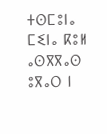ⵜⵙⵎⵓⵏⴰ ⵎⵉⵏⴰ ⴽⵓⵍ ⴰⵙⴳⴳⴰⵙ ⵓⴳⴰⵔ ⵏ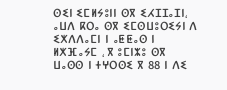ⵙⵉⵏ ⵉⵎⵍⵢⵓⵏⵏ ⵙⴳ ⵉⵃⵊⵊⴰⵊⵏ، ⴰⵡⴷ ⴽⵔⴰ ⵙⴳ ⵉⵎⵙⵡⵓⵔⵉⵢⵏ ⴷ ⵉⵅⴷⴷⴰⵎⵏ ⵏ ⴰⵟⵟⴰⵙ ⵏ ⵍⵅⴼⴰⵢⵎ ، ⴳ ⵓⵎⵏⵣⵓ ⵙⴳ ⵡⴰⵙⵙ ⵏ ⵜⵖⵔⵙⵉ ⴳ 88 ⵏ ⴷⵉ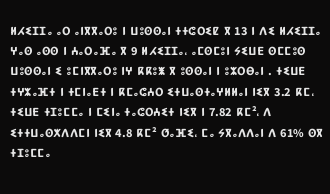ⵍⵃⵉⵊⵊⴰ ⴰⵔ ⴰⵏⴳⴳⴰⵔⵓ ⵏ ⵡⵓⵙⵙⴰⵏ ⵜⵜⵛⵔⵉⵇ ⴳ 13 ⵏ ⴷⵉ ⵍⵃⵉⵊⵊⴰ ⵖⴰⵙ ⴰⵙⵙ ⵏ ⵄⴰⵔⴰⴼⴰ ⴳ 9 ⵍⵃⵉⵊⵊⴰ، ⴰⵎⵙⵎⵓⵏ ⵢⵉⵡⴹ ⵙⵎⵎⵓⵙ ⵡⵓⵙⵙⴰⵏ ⵉ ⵓⵎⵏⴳⴳⴰⵔⵓ ⵏⵖ ⴽⴽⵓⵥ ⴳ ⵓⵙⵙⴰⵏ ⵏ ⵓⵣⵔⴱⴰⵏ . ⵜⵉⵡⴹ ⵜⵖⵣⴰⴼⵜ ⵏ ⵜⵎⵏⴰⴹⵜ ⵏ ⴽⵎⴰⵛⵄⵔ ⵉⵜⵡⴰⵙⵜⴰⵖⵍⵍⴰⵏ ⵏⵉⴳ 3.2 ⴽⵎ، ⵜⵉⵡⴹ ⵜⵊⵓⵎⵎⴰ ⵏ ⵎⵉⵏⴰ ⵜⴰⵛⵔⵄⵉⵜ ⵏⵉⴳ ⵏ 7.82 ⴽⵎ²، ⴷ ⵉⵜⵜⵡⴰⵙⵅⴷⴷⵎⵏ ⵏⵉⴳ 4.8 ⴽⵎ² ⵚⴰⴼⵉ، ⵎⴰ ⵢⴳⴰⴷⴷⴰⵏ ⴷ 61% ⵙⴳ ⵜⵊⵓⵎⵎⴰ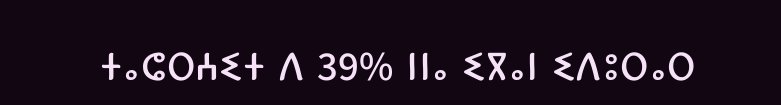ⵜⴰⵛⵔⵄⵉⵜ ⴷ 39% ⵏⵏⴰ ⵉⴳⴰⵏ ⵉⴷⵓⵔⴰⵔ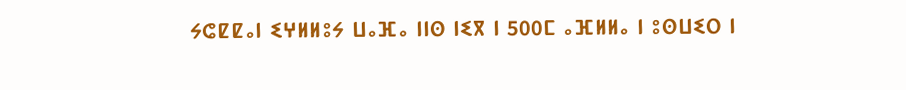ⵢⵛⵇⵇⴰⵏ ⵉⵖⵍⵍⵓⵢ ⵡⴰⴼⴰ ⵏⵏⵙ ⵏⵉⴳ ⵏ 500ⵎ ⴰⴼⵍⵍⴰ ⵏ ⵓⵙⵡⵉⵔ ⵏ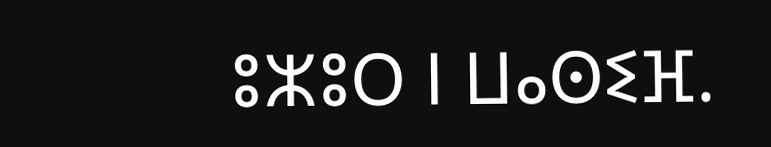ⵓⵣⵓⵔ ⵏ ⵡⴰⵙⵉⴼ.